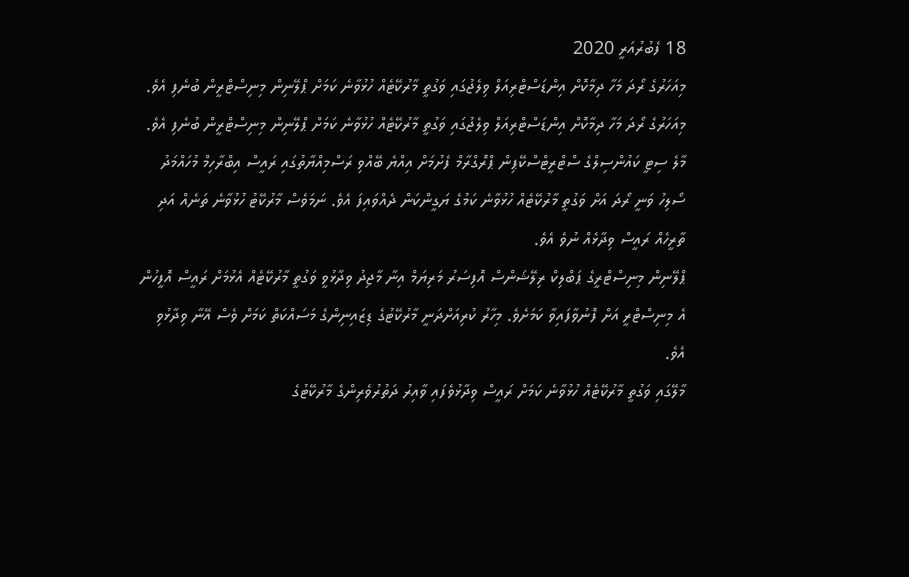18 ފެބުރުއަރީ 2020
މިއަހަރުގެ ރޯދަ މަހާ ދިމާކޮށް އިންޑަސްޓްރިއަލް ވިލެޖުގައި ވަގުތީ މާރުކޭޓެއް ހުޅުވާނެ ކަމަށް ޕްލޭނިން މިނިސްޓްރީން ބުނެފި އެވެ.
މިއަހަރުގެ ރޯދަ މަހާ ދިމާކޮށް އިންޑަސްޓްރިއަލް ވިލެޖުގައި ވަގުތީ މާރުކޭޓެއް ހުޅުވާނެ ކަމަށް ޕްލޭނިން މިނިސްޓްރީން ބުނެފި އެވެ.
މާލެ ސިޓީ ކައުންސިލްގެ ސްޓްރީޓްސްކޭޕިން ޕްރޮގްރާމް ފެށުމަށް އިއްޔެ ބޭއްވި ރަސްމިއްޔާތުގައި ރައީސް އިބްރާހިމް މުހައްމަދު ސޯލިހު ވަނީ ރޯދަ އަށް ވަގުތީ މާރުކޭޓެއް ހުޅުވާނެ ކަމުގެ ޔަގީންކަން ދެއްވައިފަ އެވެ. ނަމަވެސް މާރުކޭޓު ހުޅުވާނެ ތަނެއް އަދި ތާރީހެއް ރައީސް ވިދާޅެއް ނުވެ އެވެ.
ޕްލޭނިން މިނިސްޓްރީގެ ޕަބްލިކް ރިލޭޝަންސް އޮފިސަރު މަރިޔަމް އިނާ މާޖިދު ވިދާޅުވީ ވަގުތީ މާރުކޭޓެއް އެޅުމަށް ރައީސް އޮފީހުން އެ މިނިސްޓްރީ އަށް ފޮނުވާފައިވާ ކަމަށެވެ. މިހާރު ކުރިއަށްދަނީ މާރުކޭޓުގެ ޑިޒައިނިންގެ މަސައްކަތް ކަމަށް ވެސް އޭނާ ވިދާޅުވި އެވެ.
މާލޭގައި ވަގުތީ މާރުކޭޓެއް ހުޅުވާނެ ކަމަށް ރައީސް ވިދާޅުވެފައި ވާއިރު ދަތުރުވެރިންގެ މާރުކޭޓުގެ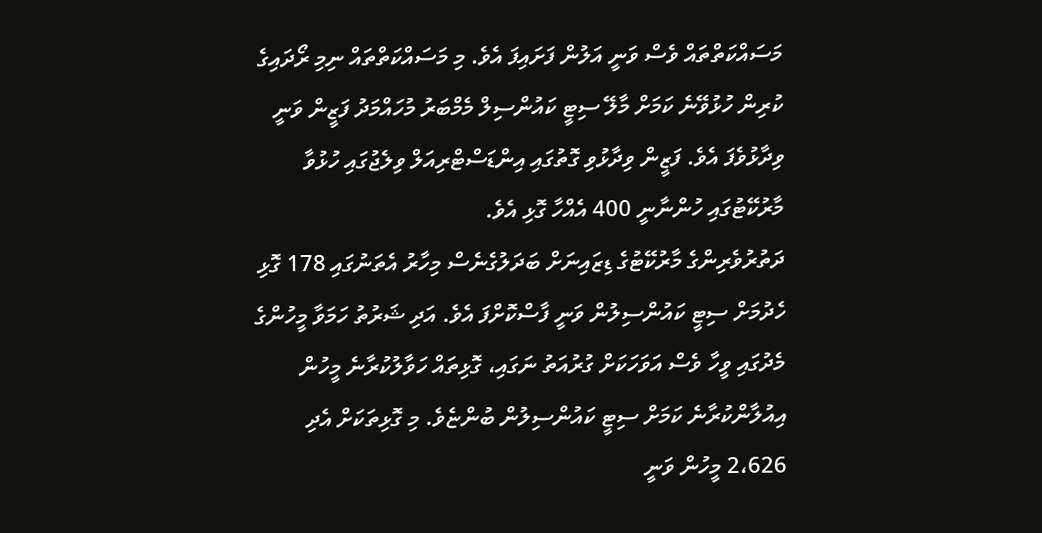މަސައްކަތްތައް ވެސް ވަނީ އަލުން ފަށައިފަ އެވެ. މި މަސައްކަތްތައް ނިމި ރޯދައިގެ ކުރިން ހުޅުވޭނެ ކަމަށް މާލޭ ސިޓީ ކައުންސިލް މެމްބަރު މުހައްމަދު ފަޒީން ވަނީ ވިދާޅުވެފަ އެވެ. ފަޒީން ވިދާޅުވި ގޮތުގައި އިންޑަސްޓްރިއަލް ވިލެޖުގައި ހުޅުވާ މާރުކޭޓުގައި ހުންނާނީ 400 އެއްހާ ގޮޅި އެވެ.
ދަތުރުވެރިންގެ މާރުކޭޓުގެ ޑިޒައިނަށް ބަދަލުގެނެސް މިހާރު އެތަނުގައި 178 ގޮޅި ހެދުމަށް ސިޓީ ކައުންސިލުން ވަނީ ފާސްކޮށްފަ އެވެ. އަދި ޝަރުތު ހަމަވާ މީހުންގެ މެދުގައި ވީހާ ވެސް އަވަހަކަށް ގުރުއަތު ނަގައި، ގޮޅިތައް ހަވާލުކުރާނެ މީހުން އިއުލާންކުރާނެ ކަމަށް ސިޓީ ކައުންސިލުން ބުންޏެވެ. މި ގޮޅިތަކަށް އެދި 2،626 މީހުން ވަނީ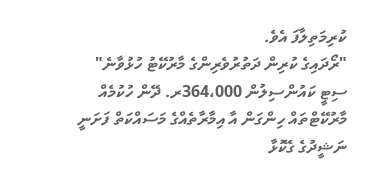ކުރިމަތިލާފަ އެވެ.
"ރޯދައިގެ ކުރިން ދަތުރުވެރިންގެ މާރުކޭޓު ހުޅުވާނެ"
ސިޓީ ކައުންސިލުން 364،000ރ. ދޭން ހުކުމެއް
މާރުކޭޓްތައް ހިންގަން އާ އިމާރާތެއްގެ މަސައްކަތް ފަށަނީ
ނަޝީދުގެ ގެކޮޅާ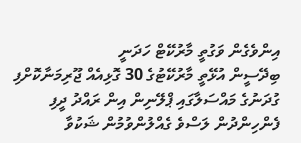އިންވެގެން ވަގުތީ މާރުކޭޓް ހަދަނީ
ބިދޭސީން އުޅޭތީ މާރުކޭޓުގެ 30 ގޮޅިއެއް ޖޫރިމަނާކޮށްފި
ގުދަނުގެ މައްސަލާގައި ޕްލޭނިން އިން ރައްދު ދީފި
ފެންހިންދުން ލަސްވެ ގެއްލުންވުމުން ޝަކުވާ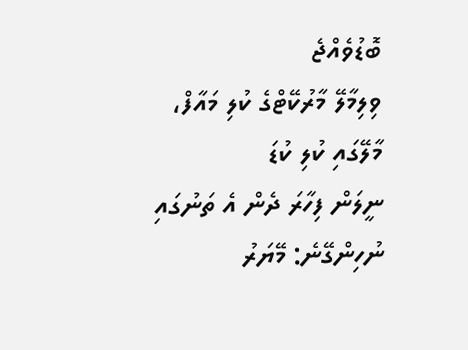ބޮޑުވެއްޖެ
ވިލިމާލޭ މާރުކޭޓްގެ ކުލި މައާފް، މާލޭގައި ކުލި ކުޑަ
ނީލަން ފިހާރަ ދެން އެ ތަނުގައި ނުހިންގޭނެ: މޭޔަރު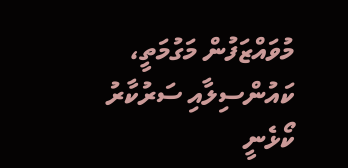މުވައްޒަފުން މަގުމަތީ، ކައުންސިލާއި ސަރުކާރު ކޯޅެނީ